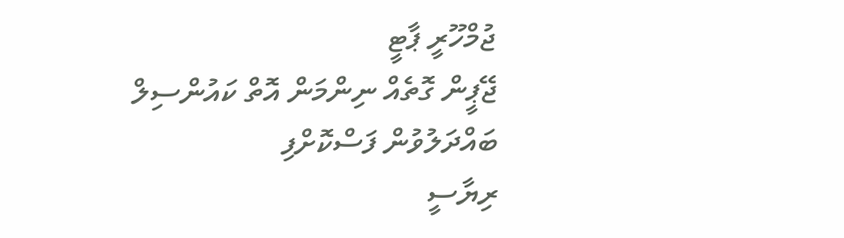ޖުމްހޫރީ ޕާޓީ
ޖޭޕީން ގޮތެއް ނިންމަން އޮތް ކައުންސިލް ބައްދަލުވުން ފަސްކޮށްފި
ރިޔާސީ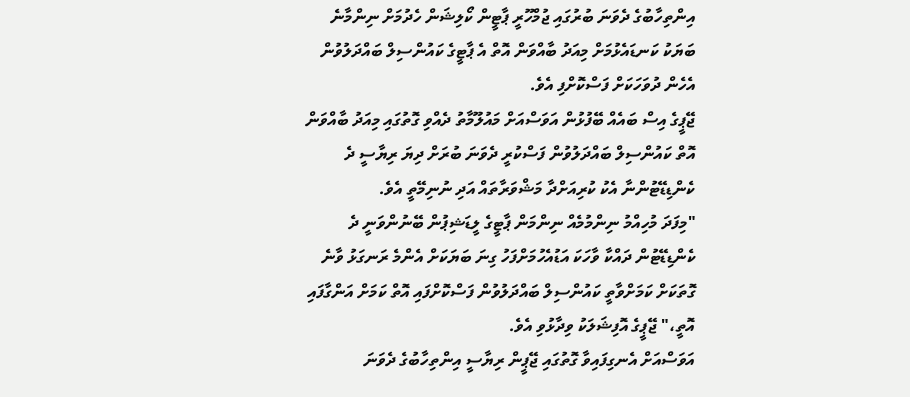އިންތިހާބުގެ ދެވަނަ ބުރުގައި ޖުމްހޫރީ ޕާޓީން ކޯލިޝަން ހެދުމަށް ނިންމާނެ ބަޔަކު ކަނޑައެޅުމަށް މިއަދު ބާއްވަން އޮތް އެ ޕާޓީގެ ކައުންސިލް ބައްދަލުވުން އެހެން ދުވަހަކަށް ފަސްކޮށްފި އެވެ.
ޖޭޕީގެ އިސް ބައެއް ބޭފުޅުން އަވަސްއަށް މައުލޫމާތު ދެއްވި ގޮތުގައި މިއަދު ބާއްވަން އޮތް ކައުންސިލް ބައްދަލުވުން ފަސްކުރީ ދެވަނަ ބުރަށް ދިޔަ ރިޔާސީ ދެ ކެންޑިޑޭޓުންނާ އެކު ކުރިއަށްދާ މަޝްވަރާތައް އަދި ނުނިމޭތީ އެވެ.
"މިފަދަ މުހިއްމު ނިންމުމެއް ނިންމަން ޕާޓީގެ ލީޑަޝިޕުން ބޭނުންވަނީ ދެ ކެންޑިޑޭޓުން ދައްކާ ވާހަކަ އަޑުއެހުމަށްފަހު ގިނަ ބަޔަކަށް އެންމެ ރަނގަޅު ވާނެ ގޮތަކަށް ކަމަށްވާތީ ކައުންސިލް ބައްދަލުވުން ފަސްކޮށްފައި އޮތް ކަމަށް އަންގާފައި އޮތީ،" ޖޭޕީގެ އޮފިޝަލަކު ވިދާޅުވި އެވެ.
އަވަސްއަށް އެނގިފައިވާ ގޮތުގައި ޖޭޕީން ރިޔާސީ އިންތިހާބުގެ ދެވަނަ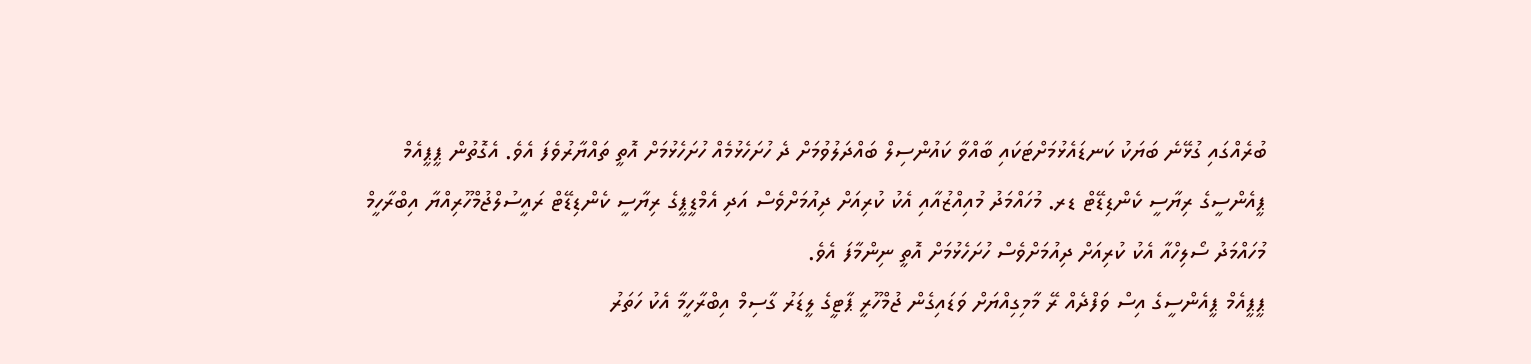ބުރެއްގައި ގުޅޭނެ ބަޔަކު ކަނޑައެޅުމަށްޓަކައި ބާއްވާ ކައުންސިލް ބައްދަލުވުމަށް ދެ ހުށަހެޅުމެއް ހުށަހެޅުމަށް އޮތީ ތައްޔާރުވެފަ އެވެ. އެގޮތުން ޕީޕީއެމް ޕީއެންސީގެ ރިޔާސީ ކެންޑިޑޭޓް ޑރ. މުހައްމަދު މުއިއްޒުއާއި އެކު ކުރިއަށް ދިއުމަށްވެސް އަދި އެމްޑީޕީގެ ރިޔާސީ ކެންޑިޑޭޓް ރައީސުލްޖުމްހޫރިއްޔާ އިބްރާހީމް މުހައްމަދު ސޯލިހްއާ އެކު ކުރިއަށް ދިއުމަށްވެސް ހުށަހެޅުމަށް އޮތީ ނިންމާފަ އެވެ.
ޕީޕީއެމް ޕީއެންސީގެ އިސް ވަފްދެއް ރޭ މާމިގިއްޔަށް ވަޑައިގެން ޖުމްހޫރީ ޕާޓީގެ ލީޑަރު ގާސިމް އިބްރާހީމާ އެކު ހަތަރު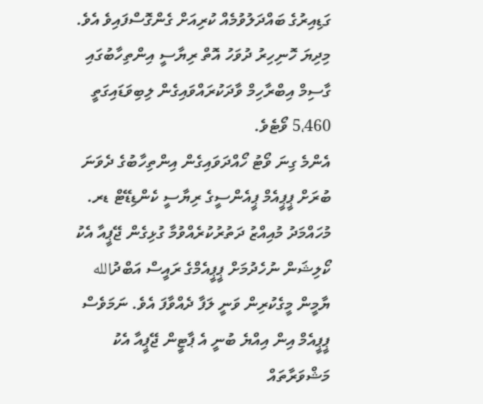ގަޑިއިރުގެ ބައްދަލުވުމެއް ކުރިއަށް ގެންގޮސްފައިވެ އެވެ.
މިދިޔަ ހޮނިހިރު ދުވަހު އޮތް ރިޔާސީ އިންތިހާބުގައި ގާސިމް އިބްރާހިމް ވާދަކުރައްވައިގެން ލިބިވަޑައިގަތީ 5،460 ވޯޓެވެ.
އެންމެ ގިނަ ވޯޓު ހޯއްދަވައިގެން އިންތިހާބުގެ ދެވަނަ ބުރަށް ޕީޕީއެމް ޕީއެންސީގެ ރިޔާސީ ކެންޑިޑޭޓް ޑރ. މުހައްމަދު މުއިއްޒު ދަތުރުކުރެއްވުމާ ގުޅިގެން ޖޭޕީއާ އެކު ކޯލިޝަން ނުހެދުމަށް ޕީޕީއެމްގެ ރައީސް އަބްދުالله ޔާމީން މީގެކުރިން ވަނީ ލަފާ ދެއްވާފަ އެވެ. ނަމަވެސް ޕީޕީއެމް އިން އިއްޔެ ބުނީ އެ ޕާޓީން ޖޭޕީއާ އެކު މަޝްވަރާތައް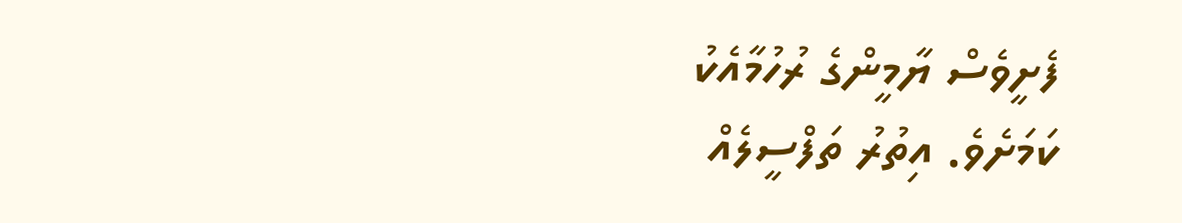ފެށީވެސް ޔާމީންގެ ރުހުމާއެކު ކަމަށެވެ. އިތުރު ތަފްސީލެއް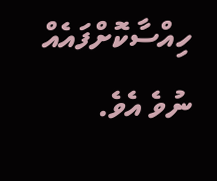ހިއްސާކޮށްފައެއް ނުވެ އެވެ.